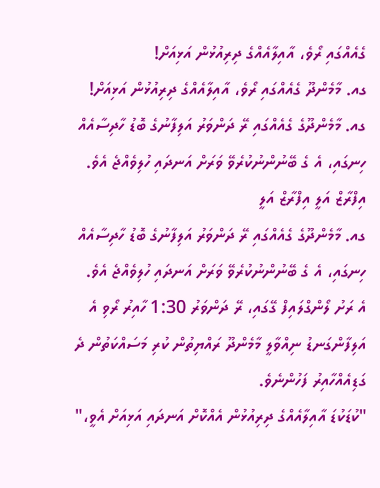ގެއެއްގައި ރޯވެ، އާއިލާއެއްގެ ދިރިއުޅުން އަޅިއަށް!
ގއ. މާމެންދޫ ގެއެއްގައި ރޯވެ، އާއިލާއެއްގެ ދިރިއުޅުން އަޅިއަށް!
ގއ. މާމެންދޫގެ ގެއެއްގައި ރޭ ދަންވަރު އަލިފާނުގެ ބޮޑު ހާދިސާއެއް ހިނގައި، އެ ގެ ބޭނުންނުކުރެވޭ ވަރަށް އަނދައި ހުލިވެއްޖެ އެވެ.
އިފްރާޒް އަލީ އިފްރާޒް އަލީ
ގއ. މާމެންދޫގެ ގެއެއްގައި ރޭ ދަންވަރު އަލިފާނުގެ ބޮޑު ހާދިސާއެއް ހިނގައި، އެ ގެ ބޭނުންނުކުރެވޭ ވަރަށް އަނދައި ހުލިވެއްޖެ އެވެ.
އެ ރަށު ލޯންގްލައިފް ގޭގައި، ރޭ ދަންވަރު 1:30 ހާއިރު ރޯވި އެ އަލިފާންގަނޑު ނިއްވާލީ މާމެންދޫ ރައްޔިތުން ކުރި މަސައްކަތުން ދެ ގަޑިއެއްހާއިރު ފަހުންނެވެ.
"ކުޑަކުޑަ އާއިލާއެއްގެ ދިރިއުޅުން އެއްކޮށް އަނދައި އަޅިއަށް އެވީ،"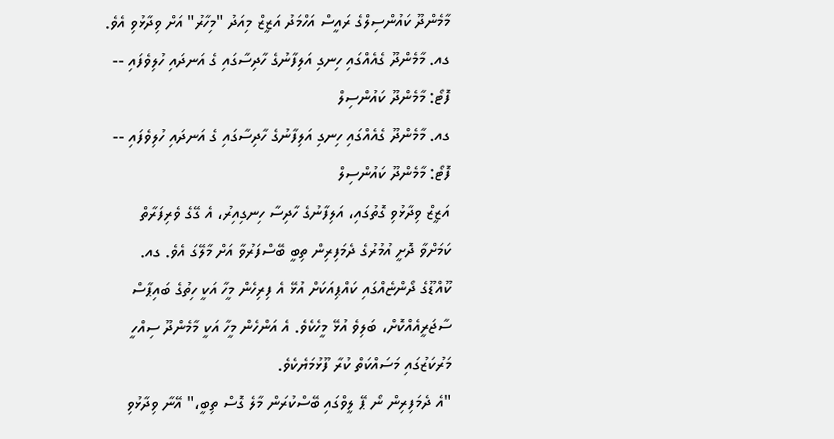މާމެންދޫ ކައުންސިލްގެ ރައީސް އަހްމަދު އަޒީޒް މިއަދު "މިހާރު" އަށް ވިދާޅުވި އެވެ.
ގއ. މާމެންދޫ ގެއެއްގައި ހިނގި އަލިފާނުގެ ހާދިސާގައި ގެ އަނދައި ހުލިވެފައި -- ފޮޓޯ: މާމެންދޫ ކައުންސިލް
ގއ. މާމެންދޫ ގެއެއްގައި ހިނގި އަލިފާނުގެ ހާދިސާގައި ގެ އަނދައި ހުލިވެފައި -- ފޮޓޯ: މާމެންދޫ ކައުންސިލް
އަޒީޒް ވިދާޅުވި ގޮތުގައި، އަލިފާނުގެ ހާދިސާ ހިނގިއިރު، އެ ގޭގެ ވެރިފަރާތް ކަމަށްވާ ދޮށީ އުމުރުގެ ދެމަފިރިން ތިބީ ބޭސްފަރުވާ އަށް މާލޭގަ އެވެ. ގއ. ކޫއްޑޫގެ ދޯންޏެއްގައި ކައްޕިއަކަށް އުޅޭ އެ ފިރިހެން މީހާ އަކީ ހިތުގެ ބައިޕާސް ސާޖަރީއެއްކޮށް، ބަލިވެ އުޅޭ މީހެކެވެ. އެ އަންހެން މީހާ އަކީ މާމެންދޫ ސިއްހީ މަރުކަޒުގައި މަސައްކަތް ކުރާ ފޫޅުމަޔެކެވެ.
"އެ ދެމަފިރިން ނޯ ޕޭ ލީވްގައި ބޭސްކުރަން މާލެ ގޮސް ތިބީ،" އޭނާ ވިދާޅުވި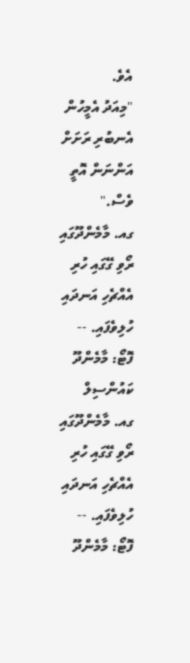އެވެ.
"މިއަދު އެމީހުން އެނބުރި ރަށަށް އަންނަން އޮތީ ވެސް."
ގއ. މާމެންދޫގައި ރޯވި ގޭގައި ހުރި އެއްޗެހި އަނދައި ހުލިވެފައި. -- ފޮޓޯ: މާމެންދޫ ކައުންސިލް
ގއ. މާމެންދޫގައި ރޯވި ގޭގައި ހުރި އެއްޗެހި އަނދައި ހުލިވެފައި. -- ފޮޓޯ: މާމެންދޫ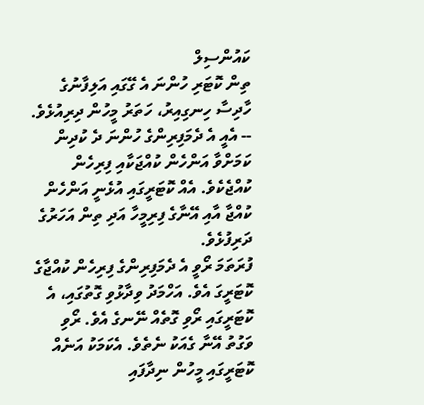ކައުންސިލް
ތިން ކޮޓަރި ހުންނަ އެ ގޭގައި އަލިފާނުގެ ހާދިސާ ހިނގިއިރު، ހަތަރު މީހުން ދިރިއުޅެވެ. -- އެއީ އެ ދެމަފިރިންގެ ހުންނަ ދެ ކުދިން ކަމަށްވާ އަންހެން ކުއްޖަކާއި ފިރިހެން ކުއްޖެކެވެ. އެއް ކޮޓަރީގައި އުޅެނީ އަންހެން ކުއްޖާ އާއި އޭނާގެ ފިރިމީހާ އަދި ތިން އަހަރުގެ ދަރިފުޅެވެ.
ފުރަތަމަ ރޯވީ އެ ދެމަފިރިންގެ ފިރިހެން ކުއްޖާގެ ކޮޓަރީގަ އެވެ. އަހްމަދު ވިދާޅުވި ގޮތުގައި، އެ ކޮޓަރީގައި ރޯވި ގޮތެއް ނޭނގެ އެވެ. ރޯވި ވަގުތު އޭނާ ގެއަކު ނެތެވެ. އެކަމަކު އަނެއް ކޮޓަރީގައި މީހުން ނިދާފައި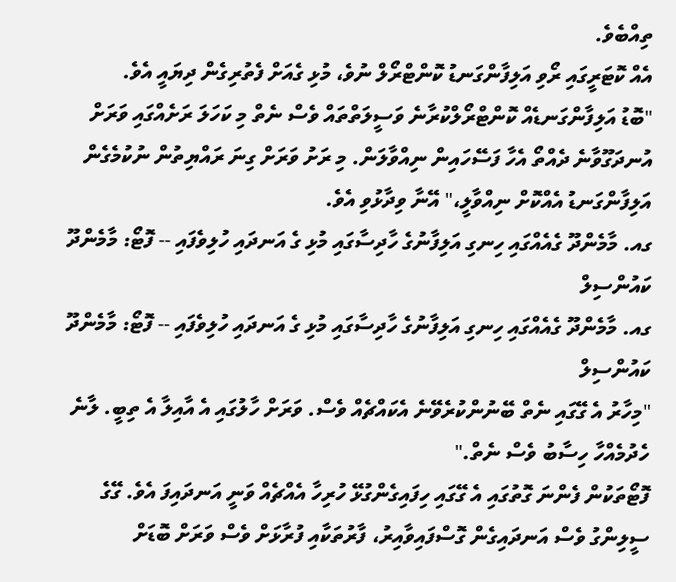ތިއްބެވެ.
އެއް ކޮޓަރީގައި ރޯވި އަލިފާންގަނޑު ކޮންޓްރޯލް ނުވެ، މުޅި ގެއަށް ފެތުރިގެން ދިޔައީ އެވެ.
"ބޮޑު އަލިފާންގަނޑެއް ކޮންޓްރޯލްކުރާނެ ވަސީލަތްތައް ވެސް ނެތް މި ކަހަލަ ރަށެއްގައި ވަރަށް އުނދަގޫވާނެ ދެއްތޯ އެހާ ފަސޭހައިން ނިއްވާލަން. މި ރަށު ވަރަށް ގިނަ ރައްޔިތުން ނުކުމެގެން އަލިފާންގަނޑު އެއްކޮށް ނިއްވާލީ،" އޭނާ ވިދާޅުވި އެވެ.
ގއ. މާމެންދޫ ގެއެއްގައި ހިނގި އަލިފާނުގެ ހާދިސާގައި މުޅި ގެ އަނދައި ހުލިވެފައި -- ފޮޓޯ: މާމެންދޫ ކައުންސިލް
ގއ. މާމެންދޫ ގެއެއްގައި ހިނގި އަލިފާނުގެ ހާދިސާގައި މުޅި ގެ އަނދައި ހުލިވެފައި -- ފޮޓޯ: މާމެންދޫ ކައުންސިލް
"މިހާރު އެ ގޭގައި ނެތް ބޭނުންކުރެވޭނެ އެކައްޗެއް ވެސް. ވަރަށް ހާލުގައި އެ އާއިލާ އެ ތިބީ. ލާނެ ހެދުމެއްހާ ހިސާބު ވެސް ނެތް."
ފޮޓޯތަކުން ފެންނަ ގޮތުގައި އެ ގޭގައި ހިފައިގެންގުޅޭ ހުރިހާ އެއްޗެއް ވަނީ އަނދައިފަ އެވެ. ގޭގެ ސީލިންގު ވެސް އަނދައިގެން ގޮސްފައިވާއިރު، ފާރުތަކާއި ފުރާޅަށް ވެސް ވަރަށް ބޮޑަށް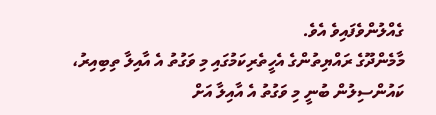ގެއްލުންވެފައިވެ އެވެ.
މާމެންދޫގެ ރައްޔިތުންގެ އެހީތެރިކަމުގައި މި ވަގުތު އެ އާއިލާ ތިބިއިރު، ކައުންސިލުން ބުނީ މި ވަގުތު އެ އާއިލާ އަށް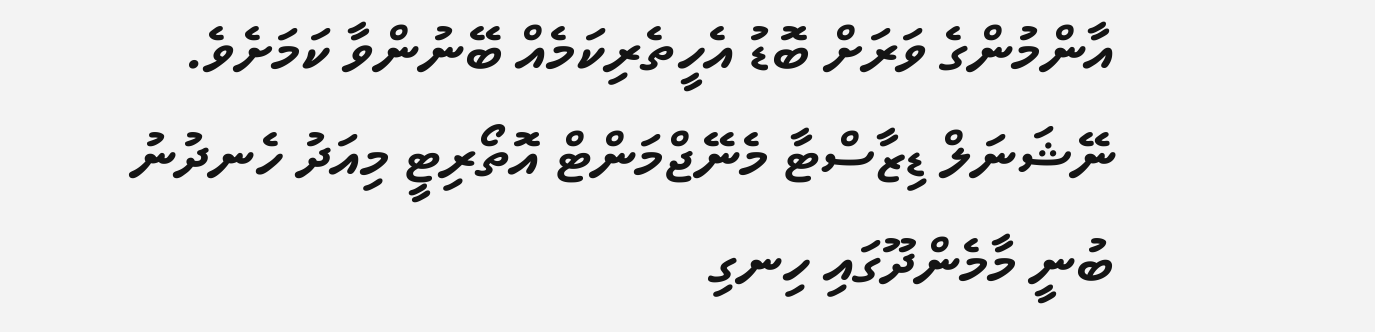އާންމުންގެ ވަރަށް ބޮޑު އެހީތެރިކަމެއް ބޭނުންވާ ކަމަށެވެ.
ނޭޝަނަލް ޑިޒާސްޓާ މެނޭޖްމަންޓް އޮތޯރިޓީ މިއަދު ހެނދުނު ބުނީ މާމެންދޫގައި ހިނގި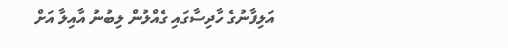އަލިފާނުގެ ހާދިސާގައި ގެއްލުން ލިބުނު އާއިލާ އަށް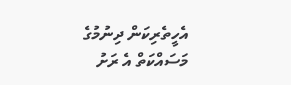އެހީތެރިކަން ދިނުމުގެ މަސައްކަތް އެ ރަށު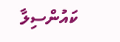ކައުންސިލާ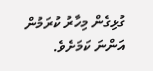ގުޅިގެން މިހާރު ކުރަމުން އަންނަ ކަމަށެވެ.